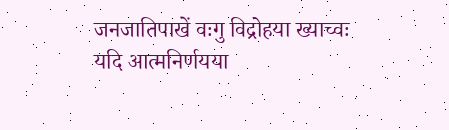जनजातिपाखें वःगु विद्रोहया ख्याच्वः
यदि आत्मनिर्णयया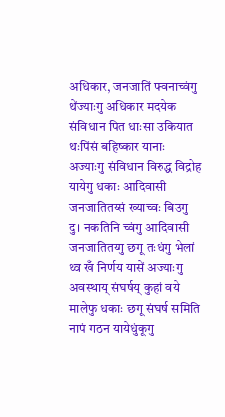अधिकार, जनजातिं फ्वनाच्वंगु थेंज्याःगु अधिकार मदयेक संविधान पित धाःसा उकियात थःपिंसं बहिष्कार यानाः अज्याःगु संविधान विरुद्ध विद्रोह यायेगु धकाः आदिवासी जनजातितय्सं ख्याच्वः बिउगु दु। नकतिनि च्वंगु आदिवासी जनजातितय्गु छगू तःधंगु भेलां थ्व खँ निर्णय यासें अज्याःगु अवस्थाय् संघर्षय् कुहां वये मालेफु धकाः छगू संघर्ष समिति नापं गठन यायेधुंकूगु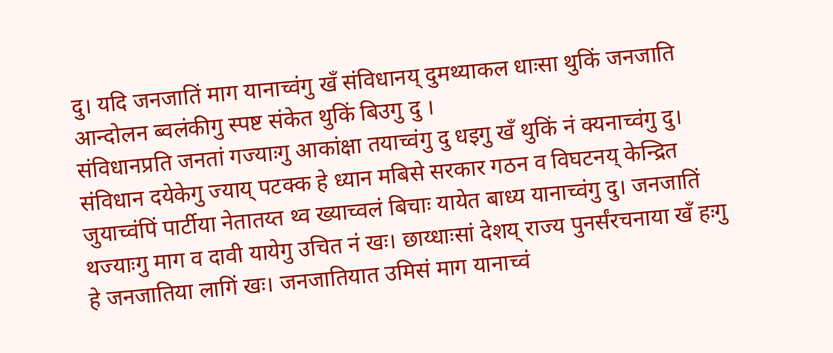दु। यदि जनजातिं माग यानाच्वंगु खँ संविधानय् दुमथ्याकल धाःसा थुकिं जनजाति आन्दोलन ब्वलंकीगु स्पष्ट संकेत थुकिं बिउगु दु ।
संविधानप्रति जनतां गज्याःगु आकांक्षा तयाच्वंगु दु धइगु खँ थुकिं नं क्यनाच्वंगु दु। संविधान दयेकेगु ज्याय् पटक्क हे ध्यान मबिसे सरकार गठन व विघटनय् केन्द्रित जुयाच्वंपिं पार्टीया नेतातय्त थ्व ख्याच्वलं बिचाः यायेत बाध्य यानाच्वंगु दु। जनजातिं थज्याःगु माग व दावी यायेगु उचित नं खः। छाय्धाःसां देशय् राज्य पुनर्संरचनाया खँ हःगु हे जनजातिया लागिं खः। जनजातियात उमिसं माग यानाच्वं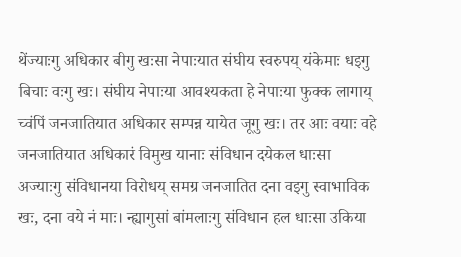थेंज्याःगु अधिकार बीगु खःसा नेपाःयात संघीय स्वरुपय् यंकेमाः धइगु बिचाः वःगु खः। संघीय नेपाःया आवश्यकता हे नेपाःया फुक्क लागाय् च्वंपिं जनजातियात अधिकार सम्पन्न यायेत जूगु खः। तर आः वयाः वहे जनजातियात अधिकारं विमुख यानाः संविधान दयेकल धाःसा अज्याःगु संविधानया विरोधय् समग्र जनजातित दना वइगु स्वाभाविक खः, दना वये नं माः। न्ह्यागुसां बांमलाःगु संविधान हल धाःसा उकिया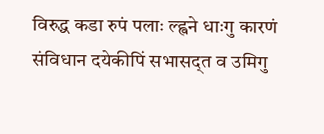विरुद्ध कडा रुपं पलाः ल्ह्वने धाःगु कारणं संविधान दयेकीपिं सभासद्त व उमिगु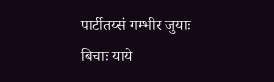पार्टीतय्सं गम्भीर जुयाः बिचाः याये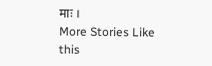माः ।
More Stories Like this